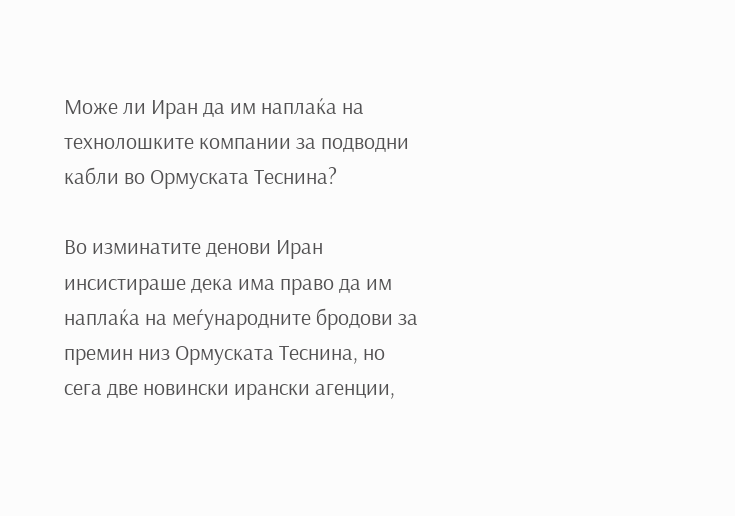Може ли Иран да им наплаќа на технолошките компании за подводни кабли во Ормуската Теснина?

Во изминатите денови Иран инсистираше дека има право да им наплаќа на меѓународните бродови за премин низ Ормуската Теснина, но сега две новински ирански агенции,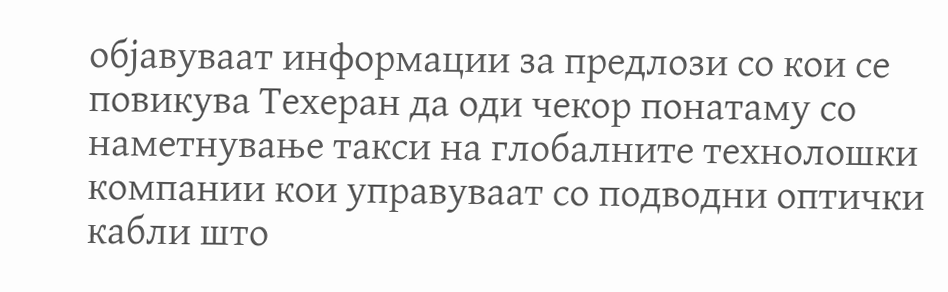објавуваат информации за предлози со кои се повикува Техеран да оди чекор понатаму со наметнување такси на глобалните технолошки компании кои управуваат со подводни оптички кабли што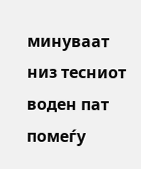минуваат низ тесниот воден пат помеѓу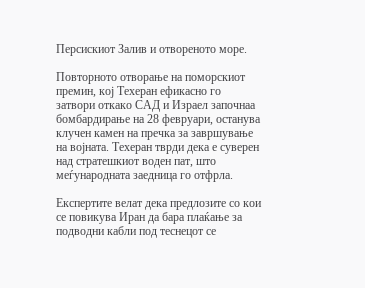Персискиот Залив и отвореното море.

Повторното отворање на поморскиот премин, кој Техеран ефикасно го затвори откако САД и Израел започнаа бомбардирање на 28 февруари, останува клучен камен на пречка за завршување на војната. Техеран тврди дека е суверен над стратешкиот воден пат, што меѓународната заедница го отфрла.

Експертите велат дека предлозите со кои се повикува Иран да бара плаќање за подводни кабли под теснецот се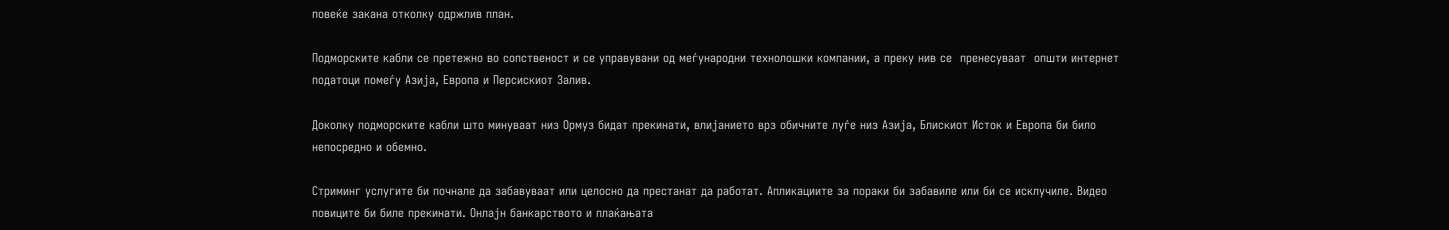повеќе закана отколку одржлив план.

Подморските кабли се претежно во сопственост и се управувани од меѓународни технолошки компании, а преку нив се  пренесуваат  општи интернет податоци помеѓу Азија, Европа и Персискиот Залив.

Доколку подморските кабли што минуваат низ Ормуз бидат прекинати, влијанието врз обичните луѓе низ Азија, Блискиот Исток и Европа би било непосредно и обемно.

Стриминг услугите би почнале да забавуваат или целосно да престанат да работат. Апликациите за пораки би забавиле или би се исклучиле. Видео повиците би биле прекинати. Онлајн банкарството и плаќањата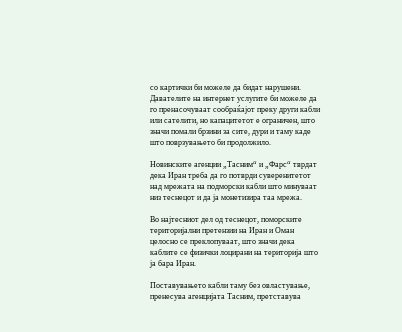со картички би можеле да бидат нарушени. Давателите на интернет услугите би можеле да го пренасочуваат сообраќајот преку други кабли или сателити, но капацитетот е ограничен, што значи помали брзини за сите, дури и таму каде што поврзувањето би продолжило.

Новинските агенции „Тасним“ и „Фарс“ тврдат дека Иран треба да го потврди суверенитетот над мрежата на подморски кабли што минуваат низ теснецот и да ја монетизира таа мрежа.

Во најтесниот дел од теснецот, поморските територијални претензии на Иран и Оман целосно се преклопуваат, што значи дека каблите се физички лоцирани на територија што ја бара Иран.

Поставувањето кабли таму без овластување, пренесува агенцијата Тасним, претставува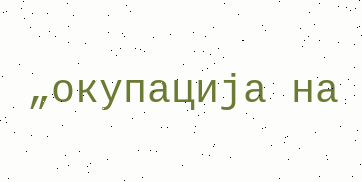„окупација на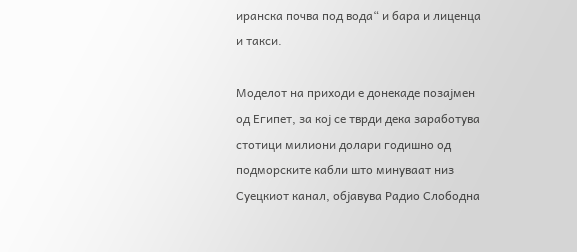иранска почва под вода“ и бара и лиценца и такси.

Моделот на приходи е донекаде позајмен од Египет, за кој се тврди дека заработува стотици милиони долари годишно од подморските кабли што минуваат низ Суецкиот канал, објавува Радио Слободна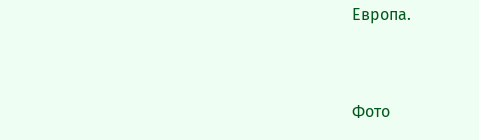Европа.


Фото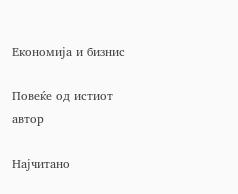Економија и бизнис

Повеќе од истиот автор

Најчитано